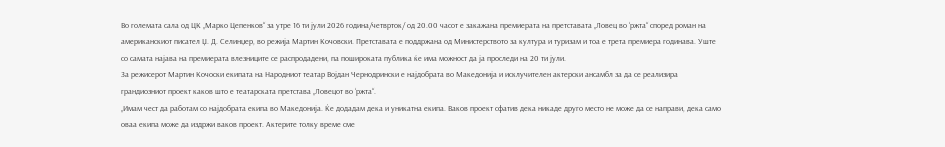Во големата сала од ЦК „Марко Цепенков“ за утре 16 ти јули 2026 година/четврток/ од 20.00 часот е закажана премиерата на претставата „Ловец во ‘ржта“ според роман на американскиот писател Џ. Д. Селинџер, во режија Мартин Кочовски. Претставата е поддржана од Министерството за култура и туризам и тоа е трета премиера годинава. Уште со самата најава на премиерата влезниците се распродадени, па пошироката публика ќе има можност да ја проследи на 20 ти јули.
За режисерот Мартин Кочоски екипата на Народниот театар Војдан Чернодрински е најдобрата во Македонија и исклучителен актерски ансамбл за да се реализира грандиозниот проект каков што е театарската претстава „Ловецот во ‘ржта“.
„Имам чест да работам со најдобрата екипа во Македонија. Ќе додадам дека и уникатна екипа. Ваков проект сфатив дека никаде друго место не може да се направи, дека само оваа екипа може да издржи ваков проект. Актерите толку време сме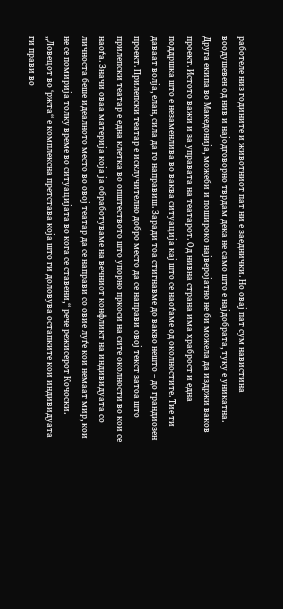работеле низ годините и животниот пат ни е заеднички. Но овај пат сум навистина воодушевен од нив и најодговорно тврдам дека не само што е најдобрата, туку е уникатна.
Друга екипа во Македонија, можеби и пошироко најверојатно не би можела да издржи ваков проект. Истото важи и за управата на театарот. Од нивна страна има храброст и една поддршка што е незаменлива во ваква ситуација кај што се наоѓаме од околностите. Тие ти даваат волја, елан, сила да го направиш. Заради тоа стигнавме до вакво нешто – до грандиозен проект. Прилепски театар е исклучително добро место да се направи овој текст затоа што прилепски театар е една клетка во општеството што упорно пркоси на сите околности во кои се наоѓа. Значи оваа материја која ја обработуваме на вечниот конфликт на индивидуата со личноста беше идеалното место во овој театар да се направи со овие луѓе кои немаат мир, кои не се помирија толку време во ситуацијата во кога се ставени,“ рече режисерот Кочоски.
„Ловецот во ‘ржта“ е комплексна претстава која што ги доловува остапките кои индивидуата ги прави во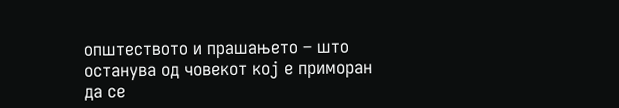општеството и прашањето – што останува од човекот кој е приморан да се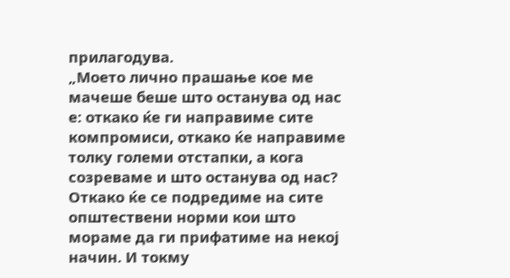прилагодува.
„Моето лично прашање кое ме мачеше беше што останува од нас е: откако ќе ги направиме сите компромиси, откако ќе направиме толку големи отстапки, а кога созреваме и што останува од нас? Откако ќе се подредиме на сите општествени норми кои што мораме да ги прифатиме на некој начин. И токму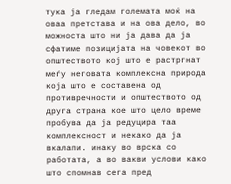тука ја гледам големата моќ на оваа претстава и на ова дело, во можноста што ни ја дава да ја сфатиме позицијата на човекот во општеството кој што е растргнат меѓу неговата комплексна природа која што е составена од противречности и општеството од друга страна кое што цело време пробува да ја редуцира таа комплексност и некако да ја вкалапи. инаку во врска со работата, а во вакви услови како што спомнав сега пред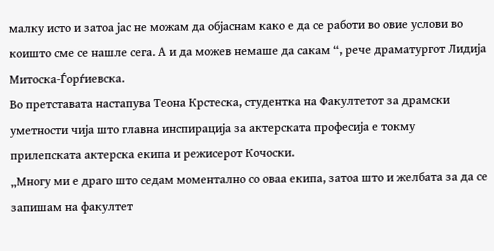малку исто и затоа јас не можам да објаснам како е да се работи во овие услови во коишто сме се нашле сега. А и да можев немаше да сакам “, рече драматургот Лидија Митоска-Ѓорѓиевска.
Во претставата настапува Теона Крстеска, студентка на Факултетот за драмски уметности чија што главна инспирација за актерската професија е токму прилепската актерска екипа и режисерот Кочоски.
„Многу ми е драго што седам моментално со оваа екипа, затоа што и желбата за да се запишам на факултет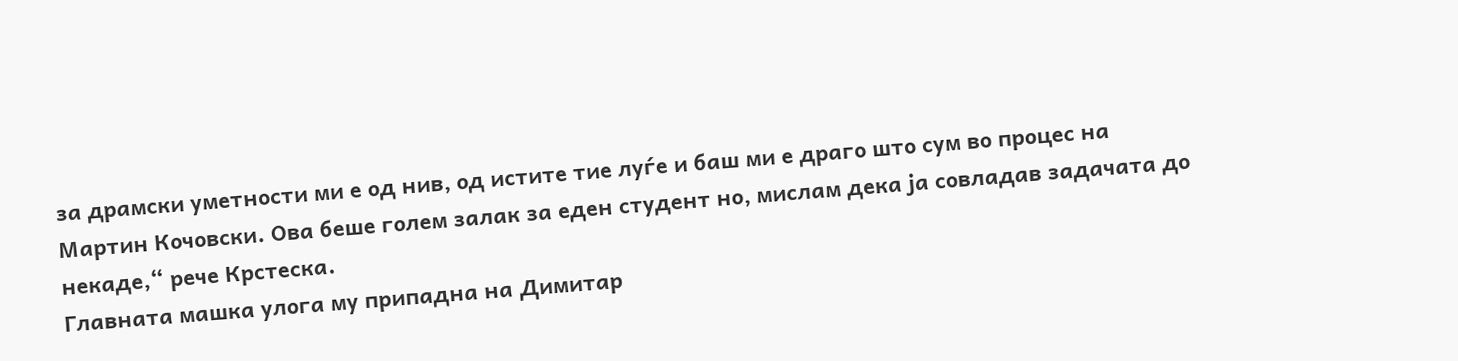за драмски уметности ми е од нив, од истите тие луѓе и баш ми е драго што сум во процес на Мартин Кочовски. Ова беше голем залак за еден студент но, мислам дека ја совладав задачата до некаде,“ рече Крстеска.
Главната машка улога му припадна на Димитар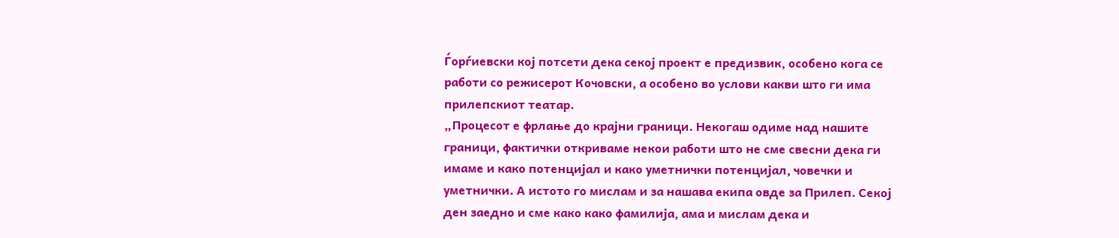Ѓорѓиевски кој потсети дека секој проект е предизвик, особено кога се работи со режисерот Кочовски, а особено во услови какви што ги има прилепскиот театар.
„Процесот е фрлање до крајни граници. Некогаш одиме над нашите граници, фактички откриваме некои работи што не сме свесни дека ги имаме и како потенцијал и како уметнички потенцијал, човечки и уметнички. А истото го мислам и за нашава екипа овде за Прилеп. Секој ден заедно и сме како како фамилија, ама и мислам дека и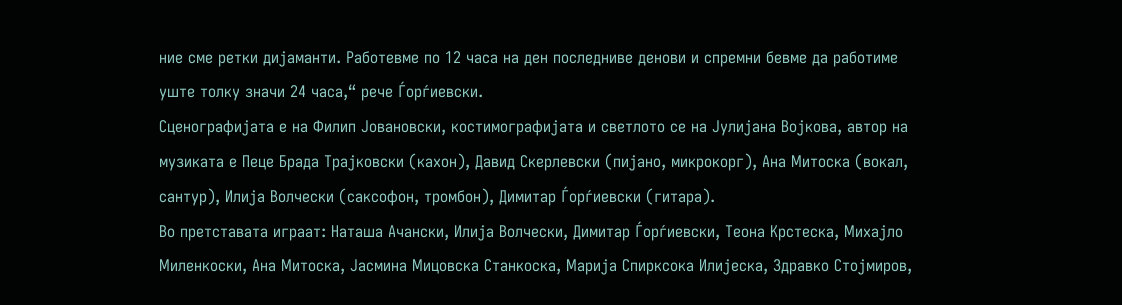ние сме ретки дијаманти. Работевме по 12 часа на ден последниве денови и спремни бевме да работиме уште толку значи 24 часа,“ рече Ѓорѓиевски.
Сценографијата е на Филип Јовановски, костимографијата и светлото се на Јулијана Војкова, автор на музиката е Пеце Брада Трајковски (кахон), Давид Скерлевски (пијано, микрокорг), Ана Митоска (вокал, сантур), Илија Волчески (саксофон, тромбон), Димитар Ѓорѓиевски (гитара).
Во претставата играат: Наташа Ачански, Илија Волчески, Димитар Ѓорѓиевски, Теона Крстеска, Михајло Миленкоски, Ана Митоска, Јасмина Мицовска Станкоска, Марија Спирксока Илијеска, Здравко Стојмиров,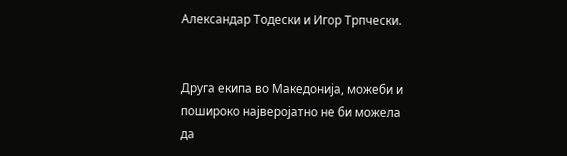Александар Тодески и Игор Трпчески.


Друга екипа во Македонија, можеби и пошироко најверојатно не би можела да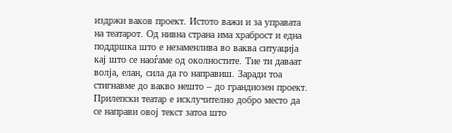издржи ваков проект. Истото важи и за управата на театарот. Од нивна страна има храброст и една поддршка што е незаменлива во ваква ситуација кај што се наоѓаме од околностите. Тие ти даваат волја, елан, сила да го направиш. Заради тоа стигнавме до вакво нешто – до грандиозен проект. Прилепски театар е исклучително добро место да се направи овој текст затоа што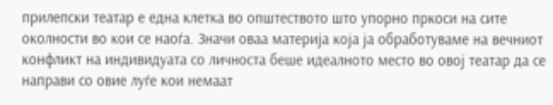прилепски театар е една клетка во општеството што упорно пркоси на сите околности во кои се наоѓа. Значи оваа материја која ја обработуваме на вечниот конфликт на индивидуата со личноста беше идеалното место во овој театар да се направи со овие луѓе кои немаат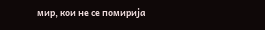мир, кои не се помирија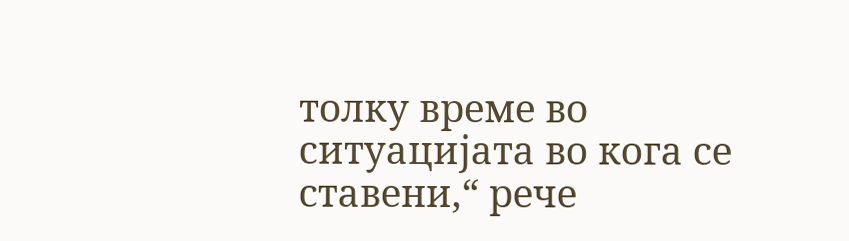толку време во ситуацијата во кога се ставени,“ рече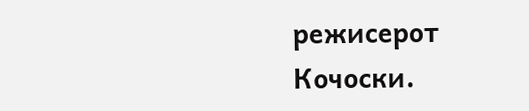режисерот Кочоски.